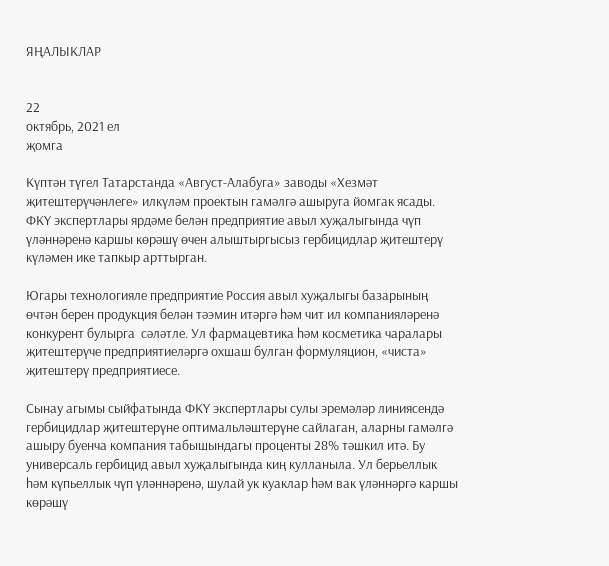ЯҢАЛЫКЛАР


22
октябрь, 2021 ел
җомга

Күптән түгел Татарстанда «Август-Алабуга» заводы «Хезмәт җитештерүчәнлеге» илкүләм проектын гамәлгә ашыруга йомгак ясады. ФКҮ экспертлары ярдәме белән предприятие авыл хуҗалыгында чүп үләннәренә каршы көрәшү өчен алыштыргысыз гербицидлар җитештерү күләмен ике тапкыр арттырган.

Югары технологияле предприятие Россия авыл хуҗалыгы базарының өчтән берен продукция белән тәэмин итәргә һәм чит ил компанияләренә конкурент булырга  сәләтле. Ул фармацевтика һәм косметика чаралары җитештерүче предприятиеләргә охшаш булган формуляцион, «чиста» җитештерү предприятиесе.

Сынау агымы сыйфатында ФКҮ экспертлары сулы эремәләр линиясендә гербицидлар җитештерүне оптимальләштерүне сайлаган, аларны гамәлгә ашыру буенча компания табышындагы проценты 28% тәшкил итә. Бу универсаль гербицид авыл хуҗалыгында киң кулланыла. Ул берьеллык һәм күпьеллык чүп үләннәренә, шулай ук куаклар һәм вак үләннәргә каршы көрәшү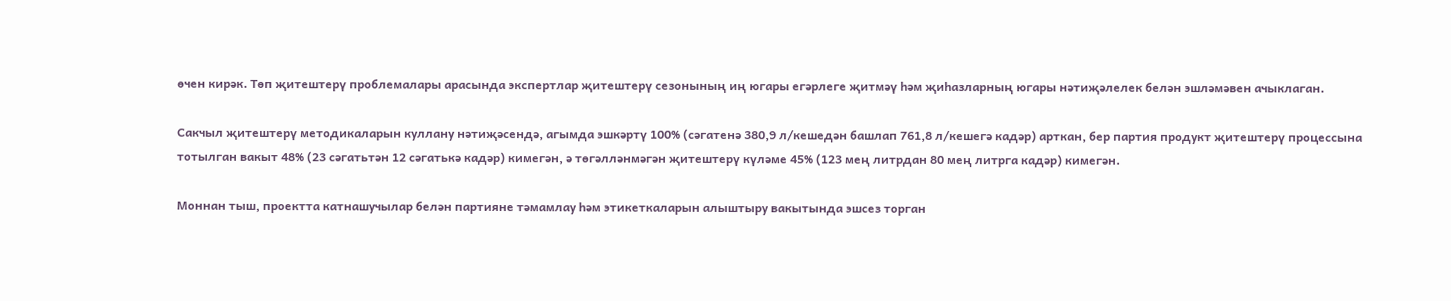өчен кирәк. Төп җитештерү проблемалары арасында экспертлар җитештерү сезонының иң югары егәрлеге җитмәү һәм җиһазларның югары нәтиҗәлелек белән эшләмәвен ачыклаган.

Сакчыл җитештерү методикаларын куллану нәтиҗәсендә, агымда эшкәртү 100% (сәгатенә 380,9 л/кешедән башлап 761,8 л/кешегә кадәр) арткан, бер партия продукт җитештерү процессына тотылган вакыт 48% (23 сәгатьтән 12 сәгатькә кадәр) кимегән, ә төгәлләнмәгән җитештерү күләме 45% (123 мең литрдан 80 мең литрга кадәр) кимегән.

Моннан тыш, проектта катнашучылар белән партияне тәмамлау һәм этикеткаларын алыштыру вакытында эшсез торган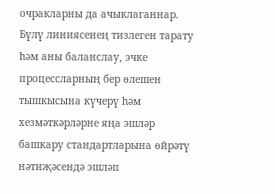очракларны да ачыклаганнар. Бүлү линиясенең тизлеген тарату һәм аны баланслау, эчке процессларның бер өлешен тышкысына күчерү һәм хезмәткәрләрне яңа эшләр башкару стандартларына өйрәтү нәтиҗәсендә эшләп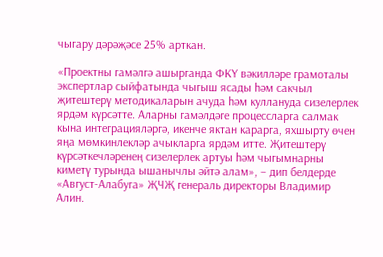чыгару дәрәҗәсе 25% арткан.

«Проектны гамәлгә ашырганда ФКҮ вәкилләре грамоталы экспертлар сыйфатында чыгыш ясады һәм сакчыл җитештерү методикаларын ачуда һәм куллануда сизелерлек ярдәм күрсәтте. Аларны гамәлдәге процессларга салмак кына интеграцияләргә, икенче яктан карарга, яхшырту өчен яңа мөмкинлекләр ачыкларга ярдәм итте. Җитештерү күрсәткечләренең сизелерлек артуы һәм чыгымнарны киметү турында ышанычлы әйтә алам», – дип белдерде «Август-Алабуга» ҖЧҖ генераль директоры Владимир Алин.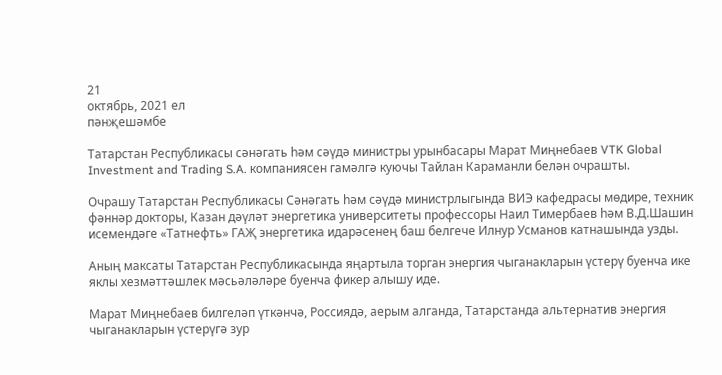21
октябрь, 2021 ел
пәнҗешәмбе

Татарстан Республикасы сәнәгать һәм сәүдә министры урынбасары Марат Миңнебаев VTK Global Investment and Trading S.A. компаниясен гамәлгә куючы Тайлан Караманли белән очрашты.

Очрашу Татарстан Республикасы Сәнәгать һәм сәүдә министрлыгында ВИЭ кафедрасы мөдире, техник фәннәр докторы, Казан дәүләт энергетика университеты профессоры Наил Тимербаев һәм В.Д.Шашин исемендәге «Татнефть» ГАҖ энергетика идарәсенең баш белгече Илнур Усманов катнашында узды.

Аның максаты Татарстан Республикасында яңартыла торган энергия чыганакларын үстерү буенча ике яклы хезмәттәшлек мәсьәләләре буенча фикер алышу иде.

Марат Миңнебаев билгеләп үткәнчә, Россиядә, аерым алганда, Татарстанда альтернатив энергия чыганакларын үстерүгә зур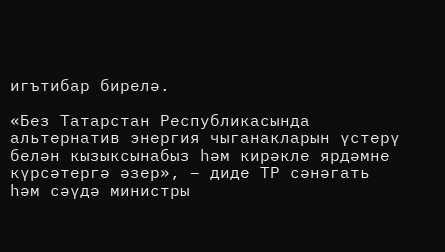игътибар бирелә.

«Без Татарстан Республикасында альтернатив энергия чыганакларын үстерү белән кызыксынабыз һәм кирәкле ярдәмне күрсәтергә әзер», – диде ТР сәнәгать һәм сәүдә министры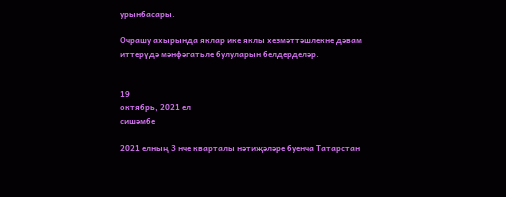урынбасары.

Очрашу ахырында яклар ике яклы хезмәттәшлекне дәвам иттерүдә мәнфәгатьле булуларын белдерделәр.


19
октябрь, 2021 ел
сишәмбе

2021 елның 3 нче кварталы нәтиҗәләре буенча Татарстан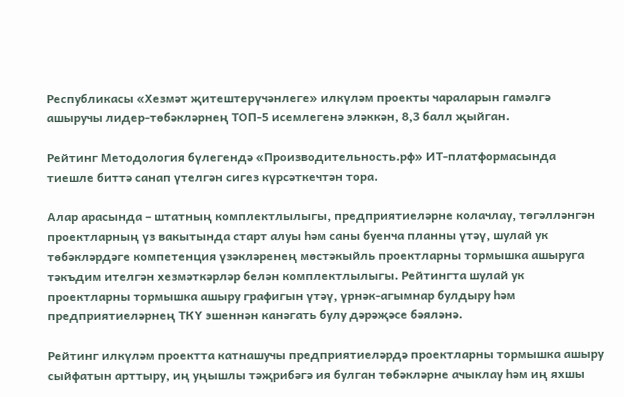Республикасы «Хезмәт җитештерүчәнлеге» илкүләм проекты чараларын гамәлгә ашыручы лидер-төбәкләрнең ТОП-5 исемлегенә эләккән, 8,3 балл җыйган.

Рейтинг Методология бүлегендә «Производительность.рф» ИТ-платформасында тиешле биттә санап үтелгән сигез күрсәткечтән тора.

Алар арасында – штатның комплектлылыгы, предприятиеләрне колачлау, төгәлләнгән проектларның үз вакытында старт алуы һәм саны буенча планны үтәү, шулай ук төбәкләрдәге компетенция үзәкләренең мөстәкыйль проектларны тормышка ашыруга тәкъдим ителгән хезмәткәрләр белән комплектлылыгы. Рейтингта шулай ук проектларны тормышка ашыру графигын үтәү, үрнәк-агымнар булдыру һәм предприятиеләрнең ТКҮ эшеннән канәгать булу дәрәҗәсе бәяләнә.

Рейтинг илкүләм проектта катнашучы предприятиеләрдә проектларны тормышка ашыру сыйфатын арттыру, иң уңышлы тәҗрибәгә ия булган төбәкләрне ачыклау һәм иң яхшы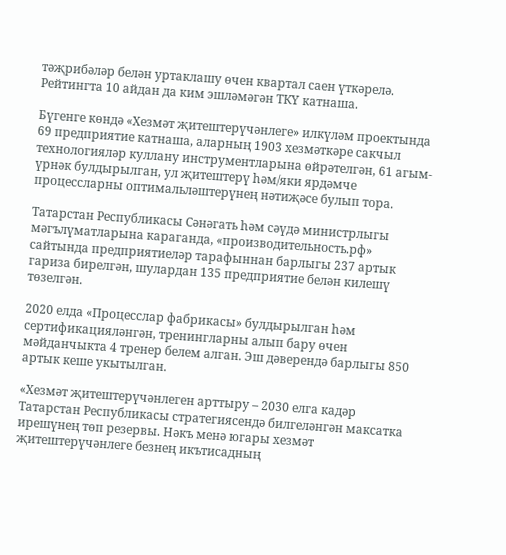тәҗрибәләр белән уртаклашу өчен квартал саен үткәрелә. Рейтингта 10 айдан да ким эшләмәгән ТКҮ катнаша.

Бүгенге көндә «Хезмәт җитештерүчәнлеге» илкүләм проектында 69 предприятие катнаша, аларның 1903 хезмәткәре сакчыл технологияләр куллану инструментларына өйрәтелгән, 61 агым-үрнәк булдырылган, ул җитештерү һәм/яки ярдәмче процессларны оптимальләштерүнең нәтиҗәсе булып тора.

Татарстан Республикасы Сәнәгать һәм сәүдә министрлыгы мәгълүматларына караганда, «производительность.рф» сайтында предприятиеләр тарафыннан барлыгы 237 артык гариза бирелгән, шулардан 135 предприятие белән килешү төзелгән.

2020 елда «Процесслар фабрикасы» булдырылган һәм сертификацияләнгән, тренингларны алып бару өчен мәйданчыкта 4 тренер белем алган. Эш дәверендә барлыгы 850 артык кеше укытылган.

«Хезмәт җитештерүчәнлеген арттыру – 2030 елга кадәр Татарстан Республикасы стратегиясендә билгеләнгән максатка ирешүнең төп резервы. Нәкъ менә югары хезмәт җитештерүчәнлеге безнең икътисадның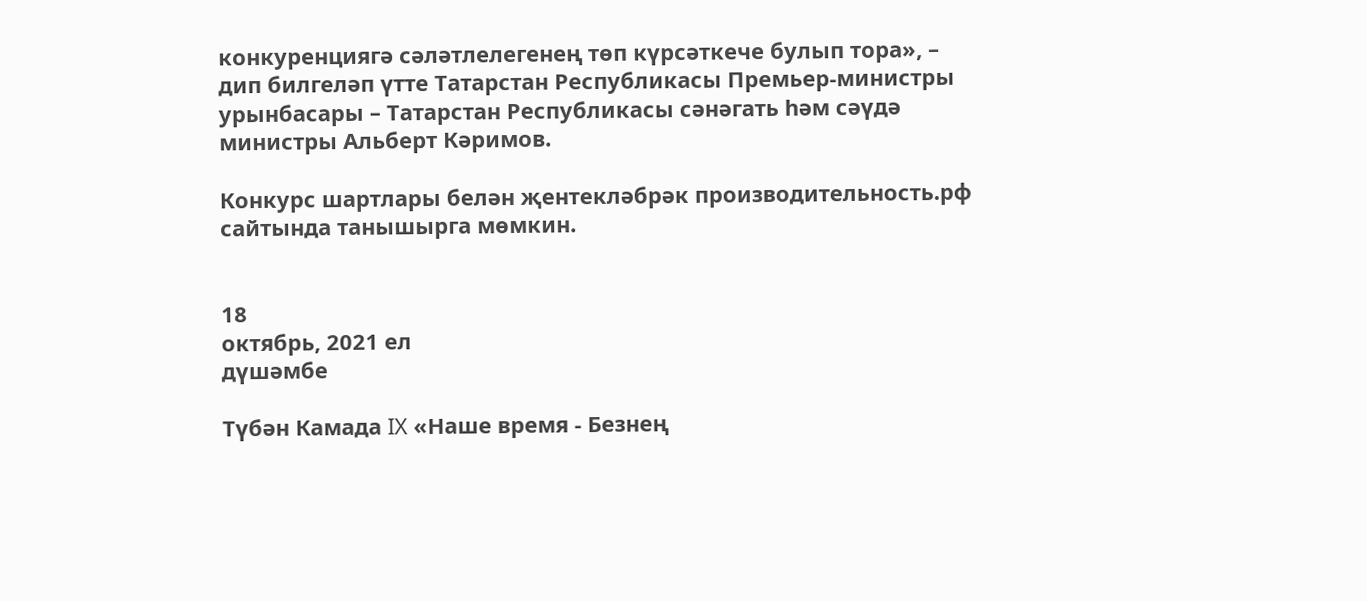конкуренциягә сәләтлелегенең төп күрсәткече булып тора», – дип билгеләп үтте Татарстан Республикасы Премьер-министры урынбасары – Татарстан Республикасы сәнәгать һәм сәүдә министры Альберт Кәримов.

Конкурс шартлары белән җентекләбрәк производительность.рф сайтында танышырга мөмкин.


18
октябрь, 2021 ел
дүшәмбе

Түбән Камада IX «Наше время - Безнең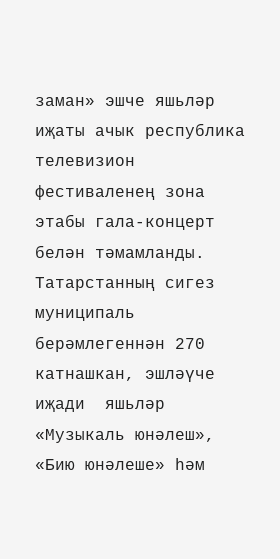заман» эшче яшьләр иҗаты ачык республика телевизион фестиваленең зона этабы гала-концерт белән тәмамланды. Татарстанның сигез муниципаль берәмлегеннән 270 катнашкан, эшләүче иҗади  яшьләр «Музыкаль юнәлеш», «Бию юнәлеше» һәм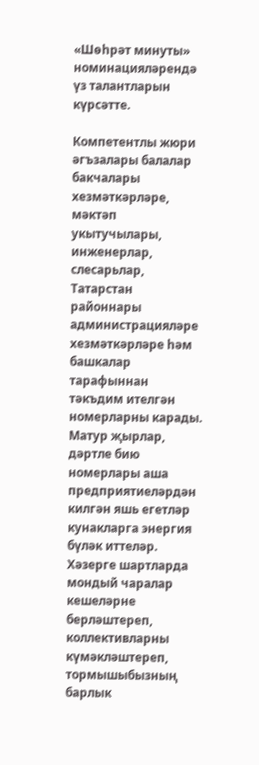«Шөһрәт минуты» номинацияләрендә үз талантларын күрсәтте.

Компетентлы жюри әгъзалары балалар бакчалары хезмәткәрләре, мәктәп укытучылары, инженерлар, слесарьлар, Татарстан районнары администрацияләре хезмәткәрләре һәм башкалар тарафыннан тәкъдим ителгән номерларны карады. Матур җырлар, дәртле бию номерлары аша предприятиеләрдән килгән яшь егетләр кунакларга энергия бүләк иттеләр. Хәзерге шартларда мондый чаралар кешеләрне берләштереп, коллективларны күмәкләштереп, тормышыбызның барлык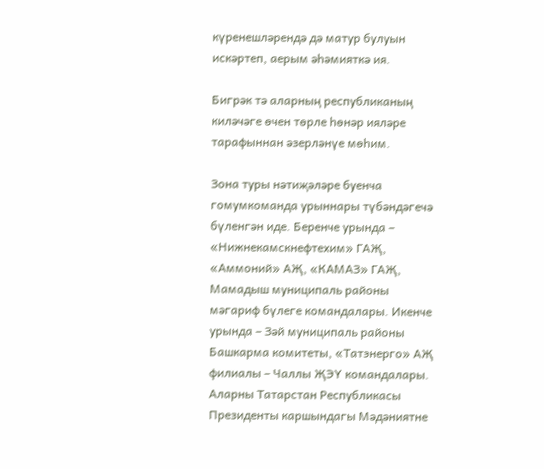күренешләрендә дә матур булуын искәртеп, аерым әһәмияткә ия.

Бигрәк тә аларның республиканың киләчәге өчен төрле һөнәр ияләре тарафыннан әзерләнүе мөһим.

Зона туры нәтиҗәләре буенча гомумкоманда урыннары түбәндәгечә бүленгән иде. Беренче урында – «Нижнекамскнефтехим» ГАҖ, «Аммоний» АҖ, «КАМАЗ» ГАҖ, Мамадыш муниципаль районы мәгариф бүлеге командалары. Икенче урында – Зәй муниципаль районы Башкарма комитеты, «Татэнерго» АҖ филиалы – Чаллы ҖЭҮ командалары. Аларны Татарстан Республикасы Президенты каршындагы Мәдәниятне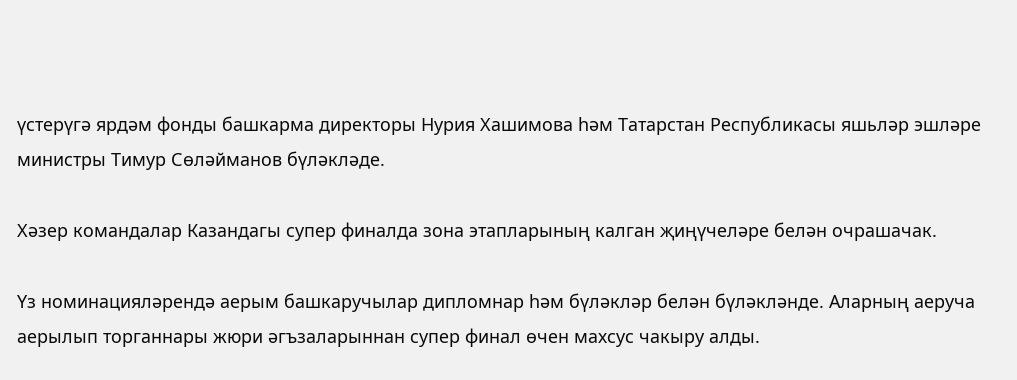үстерүгә ярдәм фонды башкарма директоры Нурия Хашимова һәм Татарстан Республикасы яшьләр эшләре министры Тимур Сөләйманов бүләкләде.

Хәзер командалар Казандагы супер финалда зона этапларының калган җиңүчеләре белән очрашачак.

Үз номинацияләрендә аерым башкаручылар дипломнар һәм бүләкләр белән бүләкләнде. Аларның аеруча аерылып торганнары жюри әгъзаларыннан супер финал өчен махсус чакыру алды.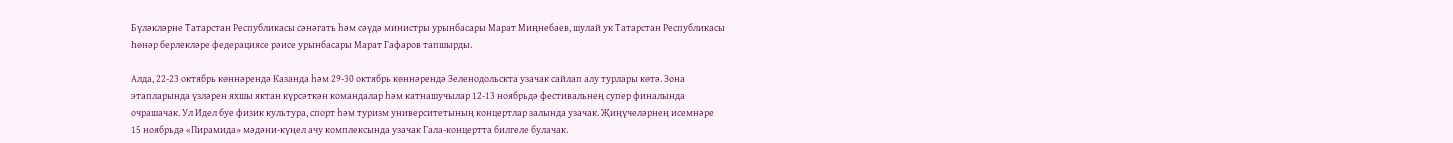Бүләкләрне Татарстан Республикасы сәнәгать һәм сәүдә министры урынбасары Марат Миңнебаев, шулай ук Татарстан Республикасы Һөнәр берлекләре федерациясе рәисе урынбасары Марат Гафаров тапшырды.

Алда, 22-23 октябрь көннәрендә Казанда һәм 29-30 октябрь көннәрендә Зеленодольскта узачак сайлап алу турлары көтә. Зона этапларында үзләрен яхшы яктан күрсәткән командалар һәм катнашучылар 12-13 ноябрьдә фестивальнең супер финалында очрашачак. Ул Идел буе физик культура, спорт һәм туризм университетының концертлар залында узачак. Җиңүчеләрнең исемнәре 15 ноябрьдә «Пирамида» мәдәни-күңел ачу комплексында узачак Гала-концертта билгеле булачак.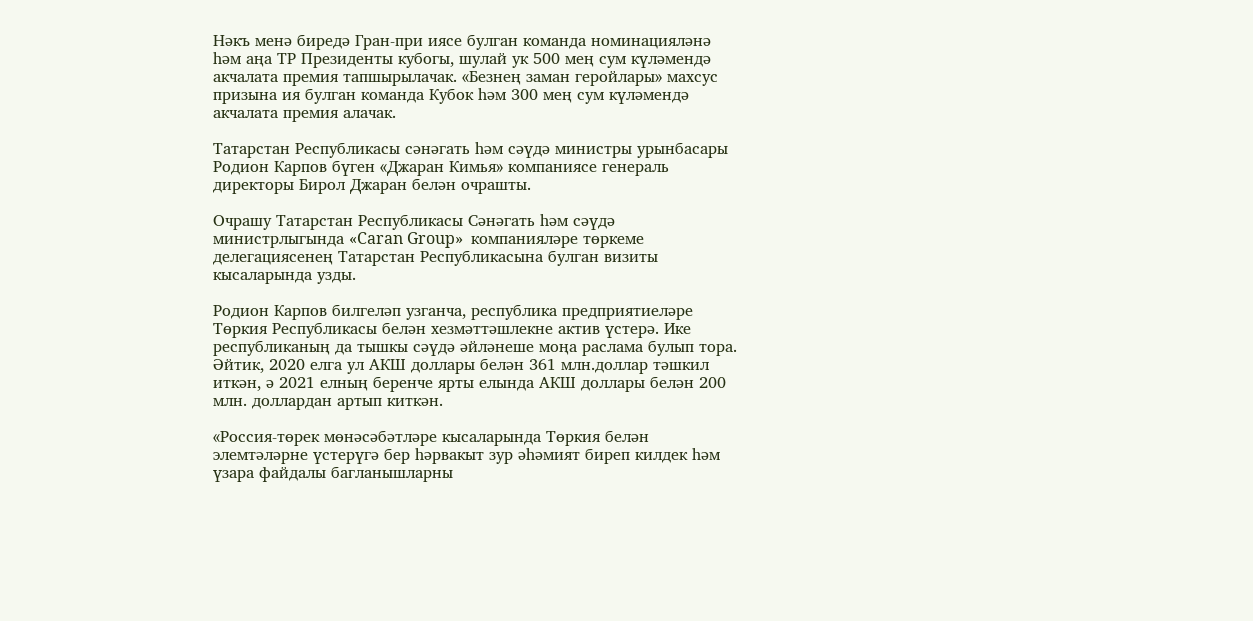Нәкъ менә биредә Гран-при иясе булган команда номинацияләнә һәм аңа ТР Президенты кубогы, шулай ук 500 мең сум күләмендә акчалата премия тапшырылачак. «Безнең заман геройлары» махсус призына ия булган команда Кубок һәм 300 мең сум күләмендә акчалата премия алачак.

Татарстан Республикасы сәнәгать һәм сәүдә министры урынбасары Родион Карпов бүген «Джаран Кимья» компаниясе генераль директоры Бирол Джаран белән очрашты.

Очрашу Татарстан Республикасы Сәнәгать һәм сәүдә министрлыгында «Caran Group»  компанияләре төркеме делегациясенең Татарстан Республикасына булган визиты кысаларында узды.

Родион Карпов билгеләп узганча, республика предприятиеләре Төркия Республикасы белән хезмәттәшлекне актив үстерә. Ике республиканың да тышкы сәүдә әйләнеше моңа раслама булып тора. Әйтик, 2020 елга ул АКШ доллары белән 361 млн.доллар тәшкил иткән, ә 2021 елның беренче ярты елында АКШ доллары белән 200 млн. доллардан артып киткән.

«Россия-төрек мөнәсәбәтләре кысаларында Төркия белән элемтәләрне үстерүгә бер һәрвакыт зур әһәмият биреп килдек һәм үзара файдалы багланышларны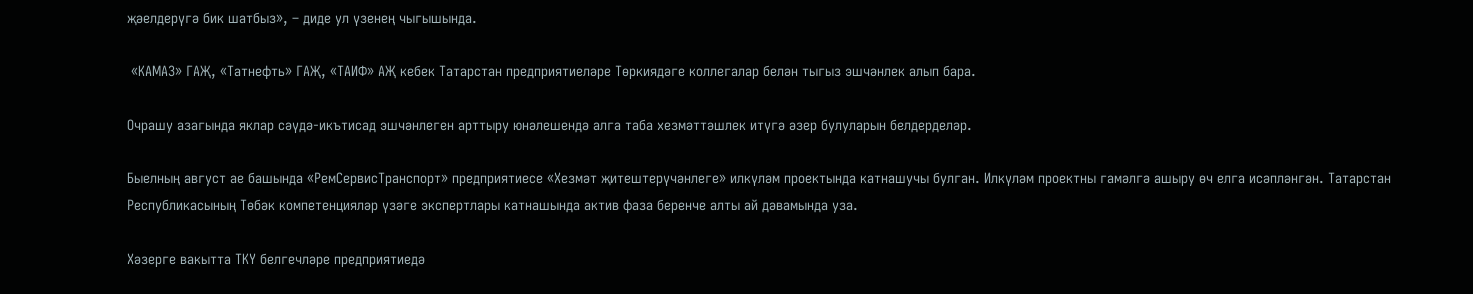җәелдерүгә бик шатбыз», – диде ул үзенең чыгышында.

 «КАМАЗ» ГАҖ, «Татнефть» ГАҖ, «ТАИФ» АҖ кебек Татарстан предприятиеләре Төркиядәге коллегалар белән тыгыз эшчәнлек алып бара.

Очрашу азагында яклар сәүдә-икътисад эшчәнлеген арттыру юнәлешендә алга таба хезмәттәшлек итүгә әзер булуларын белдерделәр.

Быелның август ае башында «РемСервисТранспорт» предприятиесе «Хезмәт җитештерүчәнлеге» илкүләм проектында катнашучы булган. Илкүләм проектны гамәлгә ашыру өч елга исәпләнгән. Татарстан Республикасының Төбәк компетенцияләр үзәге экспертлары катнашында актив фаза беренче алты ай дәвамында уза.

Хәзерге вакытта ТКҮ белгечләре предприятиедә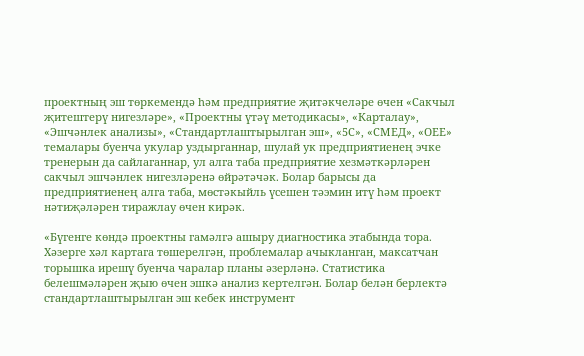проектның эш төркемендә һәм предприятие җитәкчеләре өчен «Сакчыл җитештерү нигезләре», «Проектны үтәү методикасы», «Карталау», «Эшчәнлек анализы», «Стандартлаштырылган эш», «5С», «СМЕД», «ОЕЕ» темалары буенча укулар уздырганнар, шулай ук предприятиенең эчке тренерын да сайлаганнар, ул алга таба предприятие хезмәткәрләрен сакчыл эшчәнлек нигезләренә өйрәтәчәк. Болар барысы да предприятиенең алга таба, мөстәкыйль үсешен тәэмин итү һәм проект нәтиҗәләрен тиражлау өчен кирәк.

«Бүгенге көндә проектны гамәлгә ашыру диагностика этабында тора. Хәзерге хәл картага төшерелгән, проблемалар ачыкланган, максатчан торышка ирешү буенча чаралар планы әзерләнә. Статистика белешмәләрен җыю өчен эшкә анализ кертелгән. Болар белән берлектә стандартлаштырылган эш кебек инструмент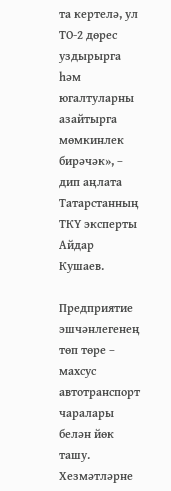та кертелә, ул ТО-2 дөрес уздырырга һәм югалтуларны азайтырга мөмкинлек бирәчәк», – дип аңлата Татарстанның ТКҮ эксперты Айдар Кушаев.

Предприятие эшчәнлегенең төп төре – махсус автотранспорт чаралары белән йөк ташу. Хезмәтләрне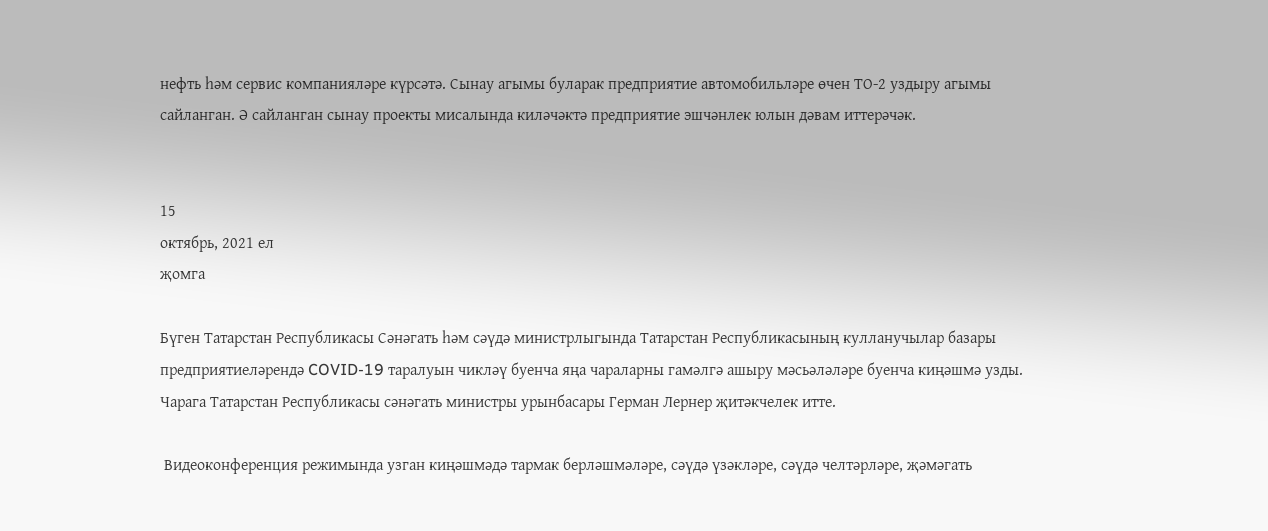нефть һәм сервис компанияләре күрсәтә. Сынау агымы буларак предприятие автомобильләре өчен ТО-2 уздыру агымы сайланган. Ә сайланган сынау проекты мисалында киләчәктә предприятие эшчәнлек юлын дәвам иттерәчәк.


15
октябрь, 2021 ел
җомга

Бүген Татарстан Республикасы Сәнәгать һәм сәүдә министрлыгында Татарстан Республикасының кулланучылар базары предприятиеләрендә COVID-19 таралуын чикләү буенча яңа чараларны гамәлгә ашыру мәсьәләләре буенча киңәшмә узды. Чарага Татарстан Республикасы сәнәгать министры урынбасары Герман Лернер җитәкчелек итте.

 Видеоконференция режимында узган киңәшмәдә тармак берләшмәләре, сәүдә үзәкләре, сәүдә челтәрләре, җәмәгать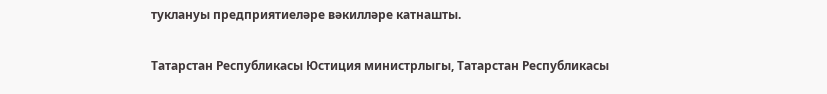туклануы предприятиеләре вәкилләре катнашты.

Татарстан Республикасы Юстиция министрлыгы, Татарстан Республикасы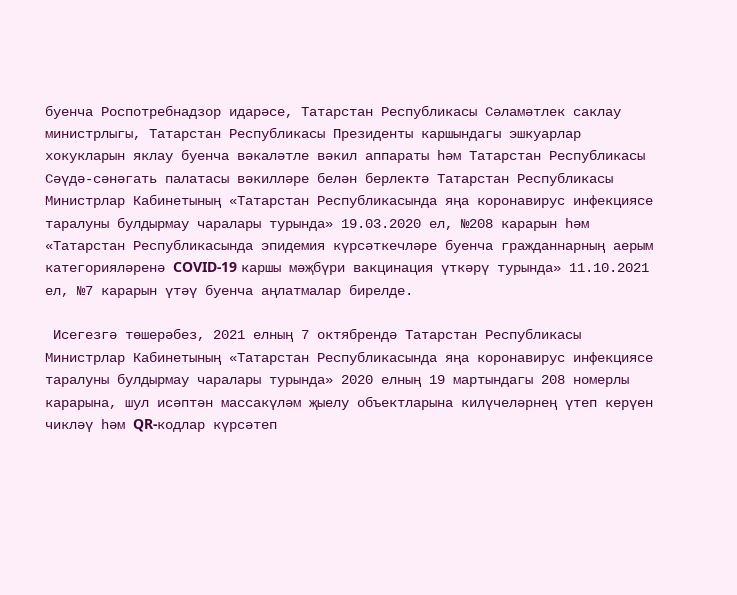буенча Роспотребнадзор идарәсе, Татарстан Республикасы Сәламәтлек саклау министрлыгы, Татарстан Республикасы Президенты каршындагы эшкуарлар хокукларын яклау буенча вәкаләтле вәкил аппараты һәм Татарстан Республикасы Сәүдә-сәнәгать палатасы вәкилләре белән берлектә Татарстан Республикасы Министрлар Кабинетының «Татарстан Республикасында яңа коронавирус инфекциясе таралуны булдырмау чаралары турында» 19.03.2020 ел, №208 карарын һәм «Татарстан Республикасында эпидемия күрсәткечләре буенча гражданнарның аерым категорияләренә COVID-19 каршы мәҗбүри вакцинация үткәрү турында» 11.10.2021 ел, №7 карарын үтәү буенча аңлатмалар бирелде.

 Исегезгә төшерәбез, 2021 елның 7 октябрендә Татарстан Республикасы Министрлар Кабинетының «Татарстан Республикасында яңа коронавирус инфекциясе таралуны булдырмау чаралары турында» 2020 елның 19 мартындагы 208 номерлы карарына, шул исәптән массакүләм җыелу объектларына килүчеләрнең үтеп керүен чикләү һәм QR-кодлар күрсәтеп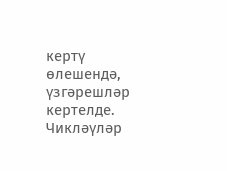кертү өлешендә, үзгәрешләр кертелде. Чикләүләр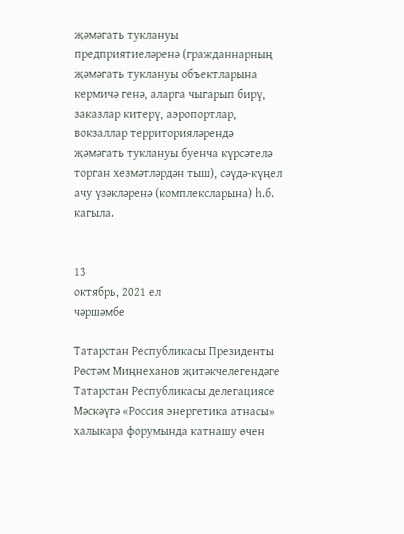җәмәгать туклануы предприятиеләренә (гражданнарның җәмәгать туклануы объектларына кермичә генә, аларга чыгарып бирү, заказлар китерү, аэропортлар, вокзаллар территорияләрендә җәмәгать туклануы буенча күрсәтелә торган хезмәтләрдән тыш), сәүдә-күңел ачу үзәкләренә (комплексларына) һ.б. кагыла.


13
октябрь, 2021 ел
чәршәмбе

Татарстан Республикасы Президенты Рөстәм Миңнеханов җитәкчелегендәге Татарстан Республикасы делегациясе Мәскәүгә «Россия энергетика атнасы» халыкара форумында катнашу өчен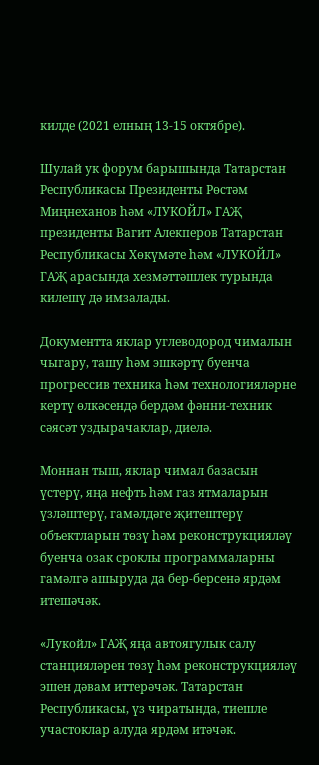килде (2021 елның 13-15 октябре).

Шулай ук форум барышында Татарстан Республикасы Президенты Рөстәм Миңнеханов һәм «ЛУКОЙЛ» ГАҖ президенты Вагит Алекперов Татарстан Республикасы Хөкүмәте һәм «ЛУКОЙЛ» ГАҖ арасында хезмәттәшлек турында килешү дә имзалады.

Документта яклар углеводород чималын чыгару, ташу һәм эшкәртү буенча прогрессив техника һәм технологияләрне кертү өлкәсендә бердәм фәнни-техник сәясәт уздырачаклар, диелә.

Моннан тыш, яклар чимал базасын үстерү, яңа нефть һәм газ ятмаларын үзләштерү, гамәлдәге җитештерү объектларын төзү һәм реконструкцияләү буенча озак сроклы программаларны гамәлгә ашыруда да бер-берсенә ярдәм итешәчәк.

«Лукойл» ГАҖ яңа автоягулык салу станцияләрен төзү һәм реконструкцияләү эшен дәвам иттерәчәк. Татарстан Республикасы, үз чиратында, тиешле участоклар алуда ярдәм итәчәк.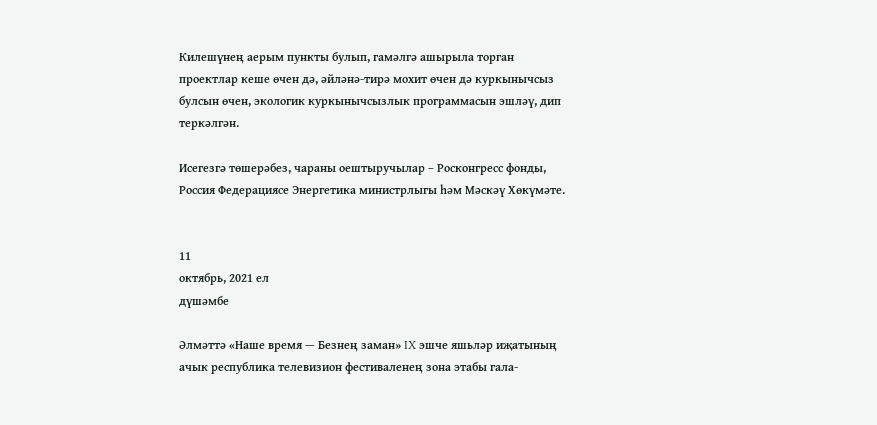Килешүнең аерым пункты булып, гамәлгә ашырыла торган проектлар кеше өчен дә, әйләнә-тирә мохит өчен дә куркынычсыз булсын өчен, экологик куркынычсызлык программасын эшләү, дип теркәлгән.

Исегезгә төшерәбез, чараны оештыручылар – Росконгресс фонды, Россия Федерациясе Энергетика министрлыгы һәм Мәскәү Хөкүмәте.


11
октябрь, 2021 ел
дүшәмбе

Әлмәттә «Наше время — Безнең заман» IX эшче яшьләр иҗатының ачык республика телевизион фестиваленең зона этабы гала-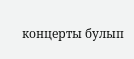концерты булып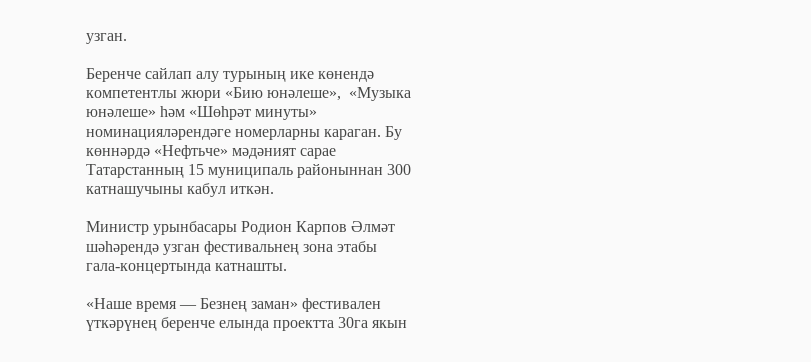узган.

Беренче сайлап алу турының ике көнендә компетентлы жюри «Бию юнәлеше»,  «Музыка юнәлеше» һәм «Шөһрәт минуты» номинацияләрендәге номерларны караган. Бу көннәрдә «Нефтьче» мәдәният сарае Татарстанның 15 муниципаль районыннан 300 катнашучыны кабул иткән.

Министр урынбасары Родион Карпов Әлмәт шәһәрендә узган фестивальнең зона этабы гала-концертында катнашты.

«Наше время — Безнең заман» фестивален үткәрүнең беренче елында проектта 30га якын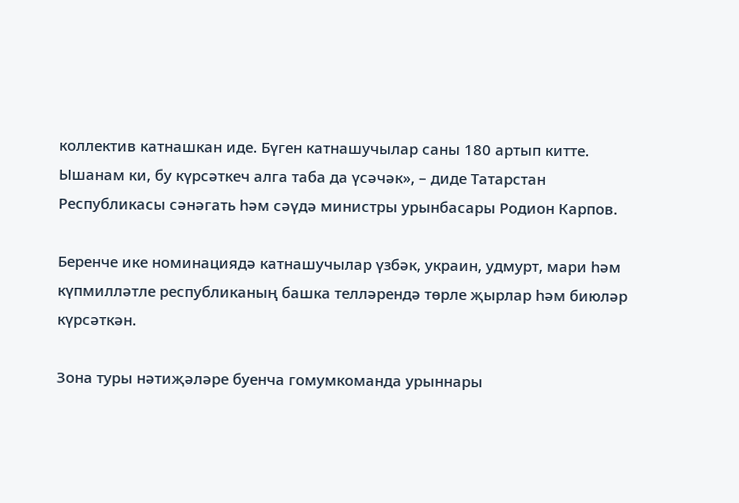коллектив катнашкан иде. Бүген катнашучылар саны 180 артып китте. Ышанам ки, бу күрсәткеч алга таба да үсәчәк», – диде Татарстан Республикасы сәнәгать һәм сәүдә министры урынбасары Родион Карпов.

Беренче ике номинациядә катнашучылар үзбәк, украин, удмурт, мари һәм күпмилләтле республиканың башка телләрендә төрле җырлар һәм биюләр күрсәткән.

Зона туры нәтиҗәләре буенча гомумкоманда урыннары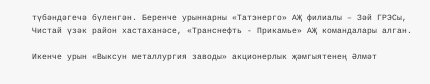түбәндәгечә бүленгән. Беренче урыннарны «Татэнерго» АҖ филиалы – Зәй ГРЭСы, Чистай үзәк район хастаханәсе, «Транснефть - Прикамье» АҖ командалары алган.

Икенче урын «Выксун металлургия заводы» акционерлык җәмгыятенең Әлмәт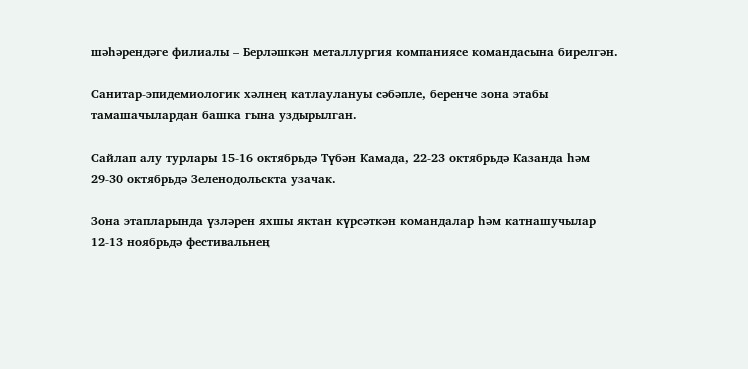шәһәрендәге филиалы – Берләшкән металлургия компаниясе командасына бирелгән.

Санитар-эпидемиологик хәлнең катлаулануы сәбәпле, беренче зона этабы тамашачылардан башка гына уздырылган.

Сайлап алу турлары 15-16 октябрьдә Түбән Камада, 22-23 октябрьдә Казанда һәм 29-30 октябрьдә Зеленодольскта узачак.

Зона этапларында үзләрен яхшы яктан күрсәткән командалар һәм катнашучылар 12-13 ноябрьдә фестивальнең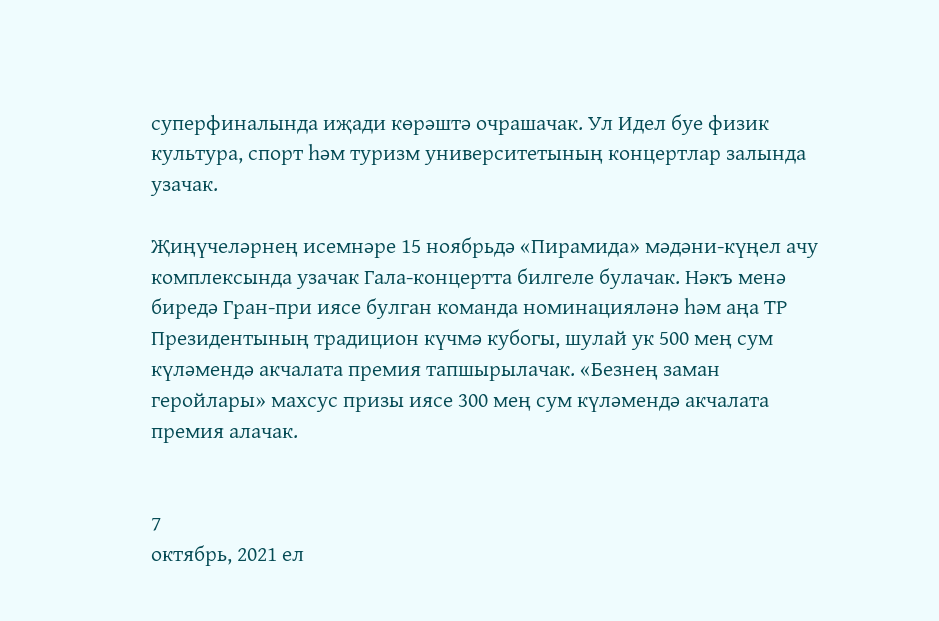суперфиналында иҗади көрәштә очрашачак. Ул Идел буе физик культура, спорт һәм туризм университетының концертлар залында узачак.

Җиңүчеләрнең исемнәре 15 ноябрьдә «Пирамида» мәдәни-күңел ачу комплексында узачак Гала-концертта билгеле булачак. Нәкъ менә биредә Гран-при иясе булган команда номинацияләнә һәм аңа ТР Президентының традицион күчмә кубогы, шулай ук 500 мең сум күләмендә акчалата премия тапшырылачак. «Безнең заман геройлары» махсус призы иясе 300 мең сум күләмендә акчалата премия алачак.


7
октябрь, 2021 ел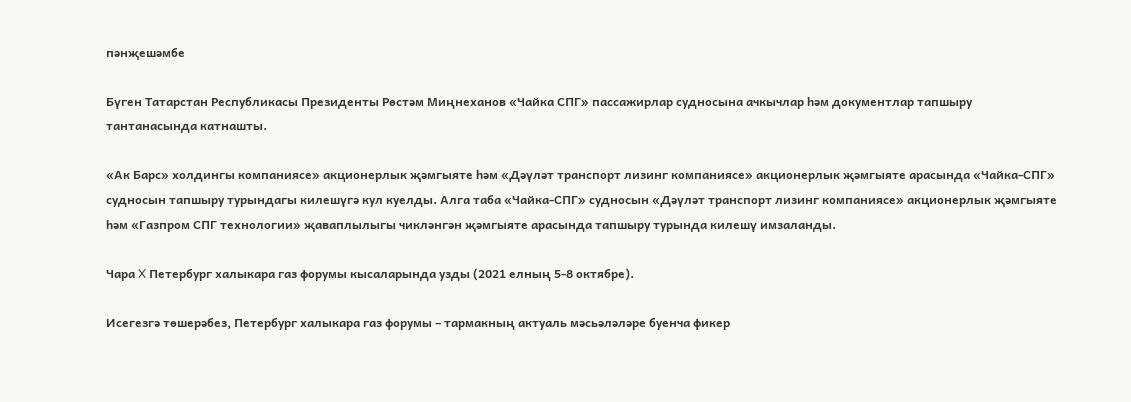пәнҗешәмбе

Бүген Татарстан Республикасы Президенты Рөстәм Миңнеханов «Чайка СПГ» пассажирлар судносына ачкычлар һәм документлар тапшыру тантанасында катнашты.

«Ак Барс» холдингы компаниясе» акционерлык җәмгыяте һәм «Дәүләт транспорт лизинг компаниясе» акционерлык җәмгыяте арасында «Чайка-СПГ» судносын тапшыру турындагы килешүгә кул куелды. Алга таба «Чайка-СПГ» судносын «Дәүләт транспорт лизинг компаниясе» акционерлык җәмгыяте һәм «Газпром СПГ технологии» җаваплылыгы чикләнгән җәмгыяте арасында тапшыру турында килешү имзаланды.

Чара X Петербург халыкара газ форумы кысаларында узды (2021 елның 5-8 октябре).

Исегезгә төшерәбез, Петербург халыкара газ форумы – тармакның актуаль мәсьәләләре буенча фикер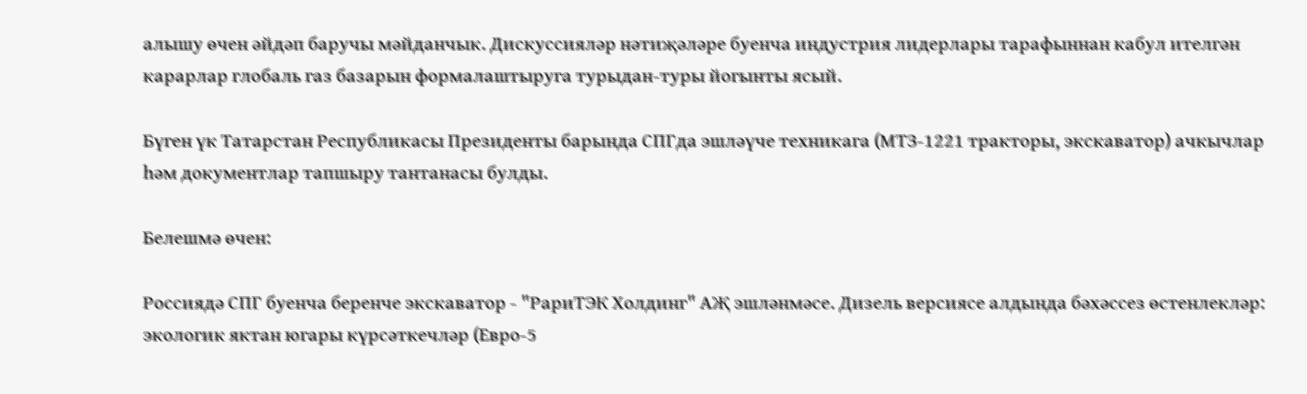алышу өчен әйдәп баручы мәйданчык. Дискуссияләр нәтиҗәләре буенча индустрия лидерлары тарафыннан кабул ителгән карарлар глобаль газ базарын формалаштыруга турыдан-туры йогынты ясый.

Бүген үк Татарстан Республикасы Президенты барында СПГда эшләүче техникага (МТЗ-1221 тракторы, экскаватор) ачкычлар һәм документлар тапшыру тантанасы булды.

Белешмә өчен:

Россиядә СПГ буенча беренче экскаватор - "РариТЭК Холдинг" АҖ эшләнмәсе. Дизель версиясе алдында бәхәссез өстенлекләр: экологик яктан югары күрсәткечләр (Евро-5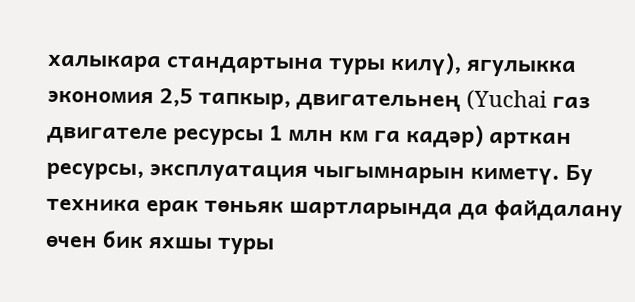халыкара стандартына туры килү), ягулыкка экономия 2,5 тапкыр, двигательнең (Yuchai газ двигателе ресурсы 1 млн км га кадәр) арткан ресурсы, эксплуатация чыгымнарын киметү. Бу техника ерак төньяк шартларында да файдалану өчен бик яхшы туры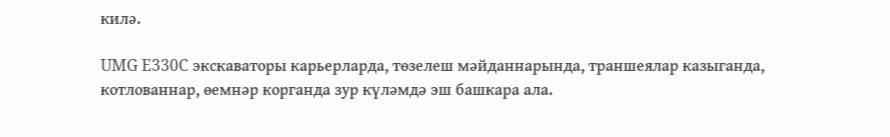килә.

UMG E330C экскаваторы карьерларда, төзелеш мәйданнарында, траншеялар казыганда, котлованнар, өемнәр корганда зур күләмдә эш башкара ала.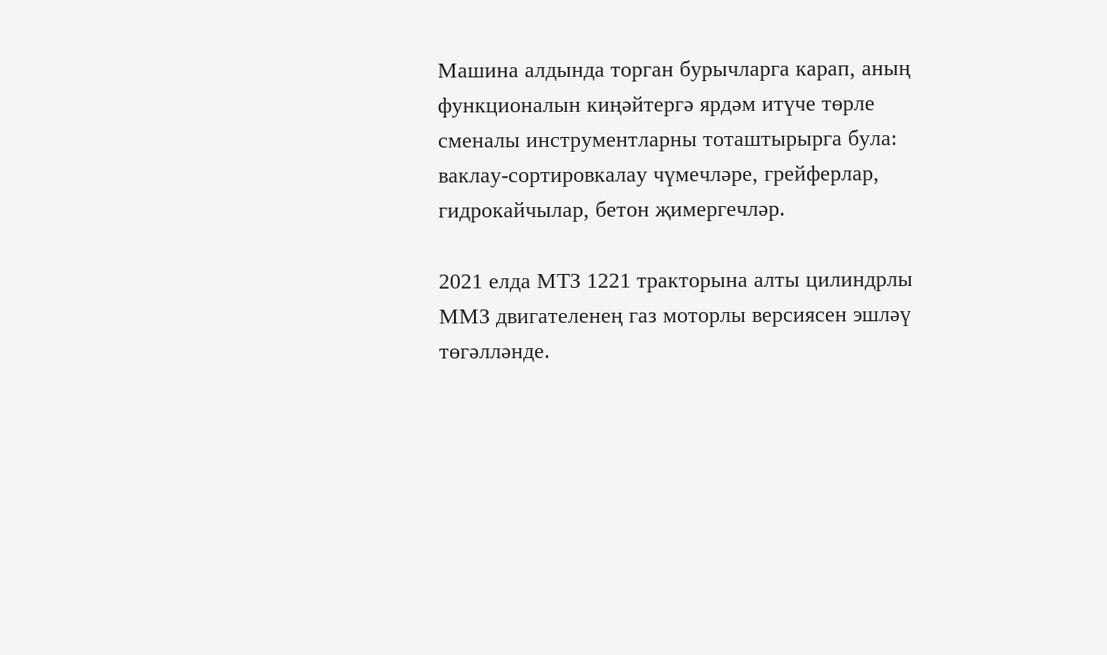Машина алдында торган бурычларга карап, аның функционалын киңәйтергә ярдәм итүче төрле сменалы инструментларны тоташтырырга була: ваклау-сортировкалау чүмечләре, грейферлар, гидрокайчылар, бетон җимергечләр.

2021 елда МТЗ 1221 тракторына алты цилиндрлы ММЗ двигателенең газ моторлы версиясен эшләү төгәлләнде.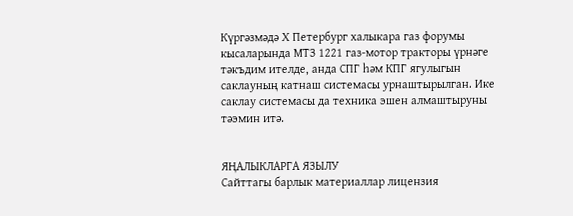Күргәзмәдә X Петербург халыкара газ форумы кысаларында МТЗ 1221 газ-мотор тракторы үрнәге тәкъдим ителде, анда СПГ һәм КПГ ягулыгын саклауның катнаш системасы урнаштырылган. Ике саклау системасы да техника эшен алмаштыруны тәэмин итә.


ЯҢАЛЫКЛАРГА ЯЗЫЛУ
Сайттагы барлык материаллар лицензия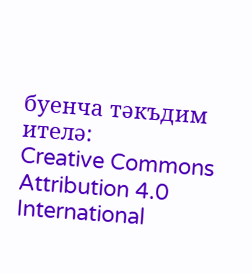буенча тәкъдим ителә:
Creative Commons Attribution 4.0 International